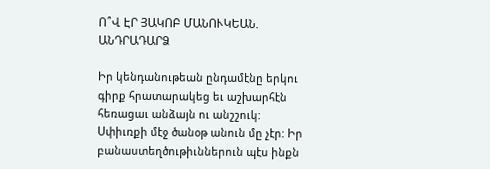Ո՞Վ ԷՐ ՅԱԿՈԲ ՄԱՆՈՒԿԵԱՆ. ԱՆԴՐԱԴԱՐՁ

Իր կենդանութեան ընդամէնը երկու գիրք հրատարակեց եւ աշխարհէն հեռացաւ անձայն ու անշշուկ: Սփիւռքի մէջ ծանօթ անուն մը չէր: Իր բանաստեղծութիւններուն պէս ինքն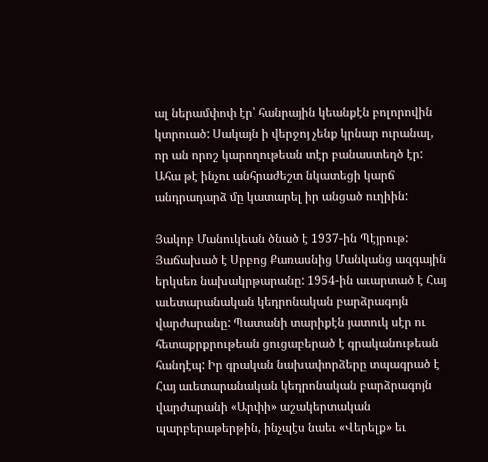ալ ներամփոփ էր՝ հանրային կեանքէն բոլորովին կտրուած: Սակայն ի վերջոյ չենք կրնար ուրանալ, որ ան որոշ կարողութեան տէր բանաստեղծ էր: Ահա թէ ինչու անհրաժեշտ նկատեցի կարճ անդրադարձ մը կատարել իր անցած ուղիին:

Յակոբ Մանուկեան ծնած է 1937-ին Պէյրութ: Յաճախած է Սրբոց Քառասնից Մանկանց ազգային երկսեռ նախակրթարանը: 1954-ին աւարտած է Հայ աւետարանական կեդրոնական բարձրագոյն վարժարանը: Պատանի տարիքէն յատուկ սէր ու հետաքրքրութեան ցուցաբերած է գրականութեան հանդէպ: Իր գրական նախափորձերը տպագրած է Հայ աւետարանական կեդրոնական բարձրագոյն վարժարանի «Արփի» աշակերտական պարբերաթերթին, ինչպէս նաեւ «Վերելք» եւ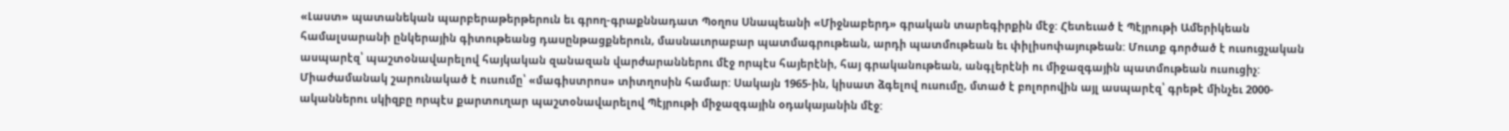«Լաստ» պատանեկան պարբերաթերթերուն եւ գրող-գրաքննադատ Պօղոս Սնապեանի «Միջնաբերդ» գրական տարեգիրքին մէջ: Հետեւած է Պէյրութի Ամերիկեան համալսարանի ընկերային գիտութեանց դասընթացքներուն, մասնաւորաբար պատմագրութեան, արդի պատմութեան եւ փիլիսոփայութեան: Մուտք գործած է ուսուցչական ասպարէզ՝ պաշտօնավարելով հայկական զանազան վարժարաններու մէջ որպէս հայերէնի, հայ գրականութեան, անգլերէնի ու միջազգային պատմութեան ուսուցիչ: Միաժամանակ շարունակած է ուսումը՝ «մագիստրոս» տիտղոսին համար: Սակայն 1965-ին, կիսատ ձգելով ուսումը, մտած է բոլորովին այլ ասպարէզ՝ գրեթէ մինչեւ 2000-ականներու սկիզբը որպէս քարտուղար պաշտօնավարելով Պէյրութի միջազգային օդակայանին մէջ: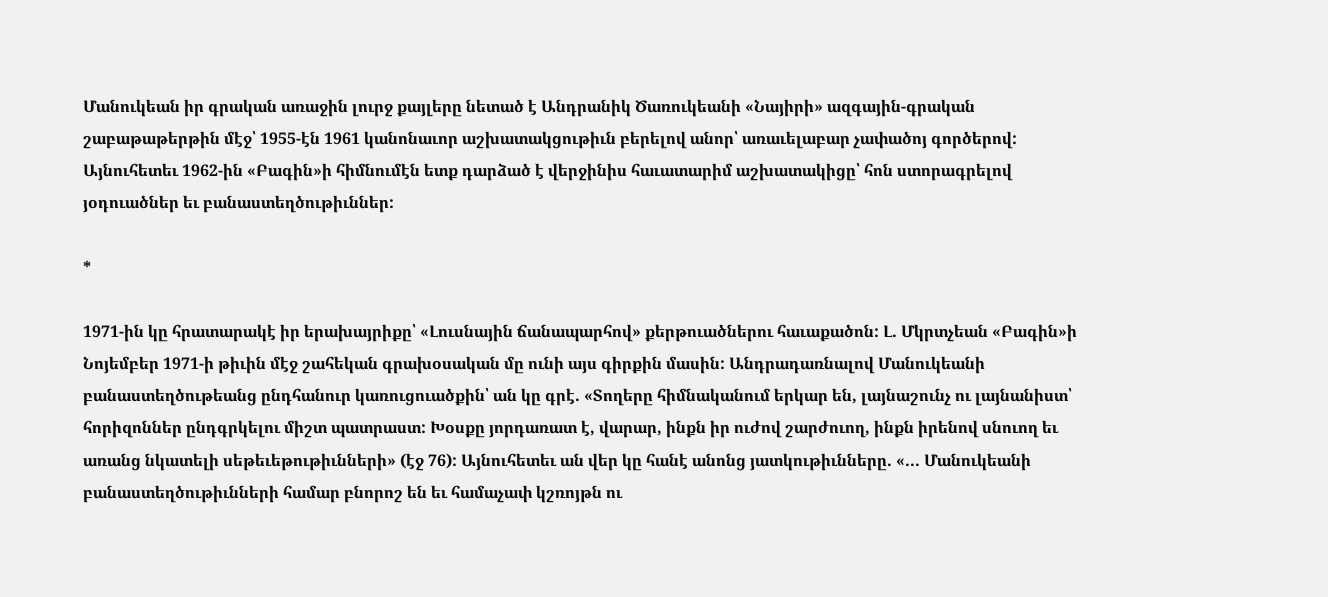Մանուկեան իր գրական առաջին լուրջ քայլերը նետած է Անդրանիկ Ծառուկեանի «Նայիրի» ազգային-գրական շաբաթաթերթին մէջ՝ 1955-էն 1961 կանոնաւոր աշխատակցութիւն բերելով անոր՝ առաւելաբար չափածոյ գործերով: Այնուհետեւ 1962-ին «Բագին»ի հիմնումէն ետք դարձած է վերջինիս հաւատարիմ աշխատակիցը՝ հոն ստորագրելով յօդուածներ եւ բանաստեղծութիւններ:

*

1971-ին կը հրատարակէ իր երախայրիքը՝ «Լուսնային ճանապարհով» քերթուածներու հաւաքածոն: Լ. Մկրտչեան «Բագին»ի Նոյեմբեր 1971-ի թիւին մէջ շահեկան գրախօսական մը ունի այս գիրքին մասին: Անդրադառնալով Մանուկեանի բանաստեղծութեանց ընդհանուր կառուցուածքին՝ ան կը գրէ. «Տողերը հիմնականում երկար են, լայնաշունչ ու լայնանիստ՝ հորիզոններ ընդգրկելու միշտ պատրաստ: Խօսքը յորդառատ է, վարար, ինքն իր ուժով շարժուող, ինքն իրենով սնուող եւ առանց նկատելի սեթեւեթութիւնների» (էջ 76): Այնուհետեւ ան վեր կը հանէ անոնց յատկութիւնները. «... Մանուկեանի բանաստեղծութիւնների համար բնորոշ են եւ համաչափ կշռոյթն ու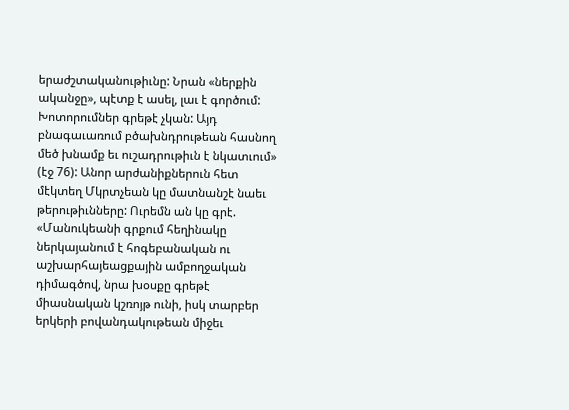երաժշտականութիւնը: Նրան «ներքին ականջը», պէտք է ասել, լաւ է գործում: Խոտորումներ գրեթէ չկան: Այդ բնագաւառում բծախնդրութեան հասնող մեծ խնամք եւ ուշադրութիւն է նկատւում» (էջ 76): Անոր արժանիքներուն հետ մէկտեղ Մկրտչեան կը մատնանշէ նաեւ թերութիւնները: Ուրեմն ան կը գրէ. «Մանուկեանի գրքում հեղինակը ներկայանում է հոգեբանական ու աշխարհայեացքային ամբողջական դիմագծով, նրա խօսքը գրեթէ միասնական կշռոյթ ունի, իսկ տարբեր երկերի բովանդակութեան միջեւ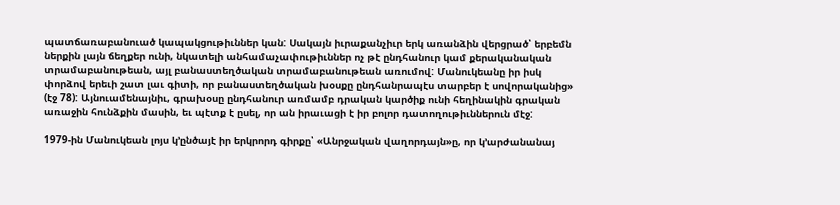պատճառաբանուած կապակցութիւններ կան: Սակայն իւրաքանչիւր երկ առանձին վերցրած՝ երբեմն ներքին լայն ճեղքեր ունի, նկատելի անհամաչափութիւններ ոչ թէ ընդհանուր կամ քերականական տրամաբանութեան, այլ բանաստեղծական տրամաբանութեան առումով: Մանուկեանը իր իսկ փորձով երեւի շատ լաւ գիտի, որ բանաստեղծական խօսքը ընդհանրապէս տարբեր է սովորականից» (էջ 78): Այնուամենայնիւ, գրախօսը ընդհանուր առմամբ դրական կարծիք ունի հեղինակին գրական առաջին հունձքին մասին, եւ պէտք է ըսել, որ ան իրաւացի է իր բոլոր դատողութիւններուն մէջ:

1979-ին Մանուկեան լոյս կ՚ընծայէ իր երկրորդ գիրքը՝ «Անրջական վաղորդայն»ը, որ կ՚արժանանայ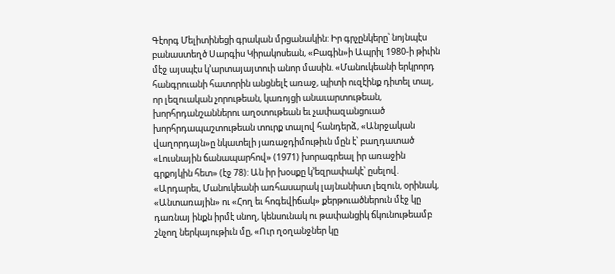Գէորգ Մելիտինեցի գրական մրցանակին: Իր գրչընկերը՝ նոյնպէս բանաստեղծ Սարգիս Կիրակոսեան, «Բագին»ի Ապրիլ 1980-ի թիւին մէջ այսպէս կ՚արտայայտուի անոր մասին. «Մանուկեանի երկրորդ հանգրուանի հատորին անցնելէ առաջ, պիտի ուզէինք դիտել տալ, որ լեզուական չորութեան, կառոյցի անաւարտութեան, խորհրդանշաններու աղօտութեան եւ չափազանցուած խորհրդապաշտութեան տուրք տալով հանդերձ, «Անրջական վաղորդայն»ը նկատելի յառաջդիմութիւն մըն է՝ բաղդատած «Լուսնային ճանապարհով» (1971) խորագրեալ իր առաջին գրքոյկին հետ» (էջ 78): Ան իր խօսքը կ՚եզրափակէ՝ ըսելով. «Արդարեւ, Մանուկեանի առհասարակ լայնանիստ լեզուն, օրինակ, «Անտառային» ու «Հող եւ հոգեվիճակ» քերթուածներուն մէջ կը դառնայ ինքն իրմէ սնող, կենսունակ ու թափանցիկ ճկունութեամբ շնչող ներկայութիւն մը, «Ուր ղօղանջներ կը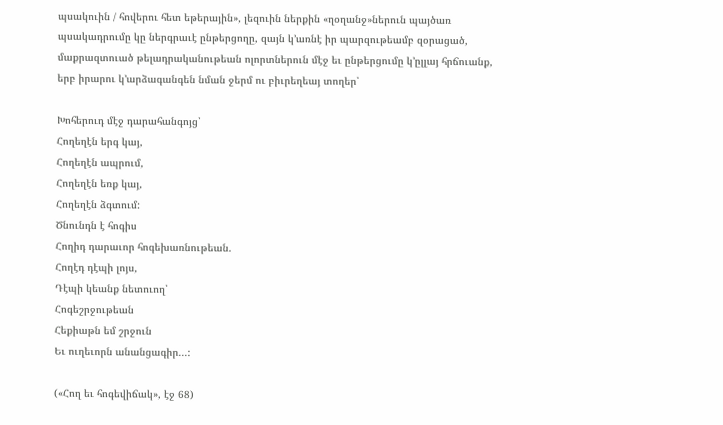պսակուին / հովերու հետ եթերային», լեզուին ներքին «ղօղանջ»ներուն պայծառ պսակադրումը կը ներգրաւէ ընթերցողը, զայն կ՚առնէ իր պարզութեամբ զօրացած, մաքրազտուած թելադրականութեան ոլորտներուն մէջ եւ ընթերցումը կ՚ըլլայ հրճուանք, երբ իրարու կ՚արձագանգեն նման ջերմ ու բիւրեղեայ տողեր՝

Խոհերուդ մէջ դարահանգոյց՝
Հողեղէն երգ կայ,
Հողեղէն ապրում,
Հողեղէն եռք կայ,
Հողեղէն ձգտում:
Ծնունդն է հոգիս
Հողիդ դարաւոր հոգեխառնութեան.
Հողէդ դէպի լոյս,
Դէպի կեանք նետուող՝
Հոգեշրջութեան
Հեքիաթն եմ շրջուն
Եւ ուղեւորն անանցագիր...:

(«Հող եւ հոգեվիճակ», էջ 68)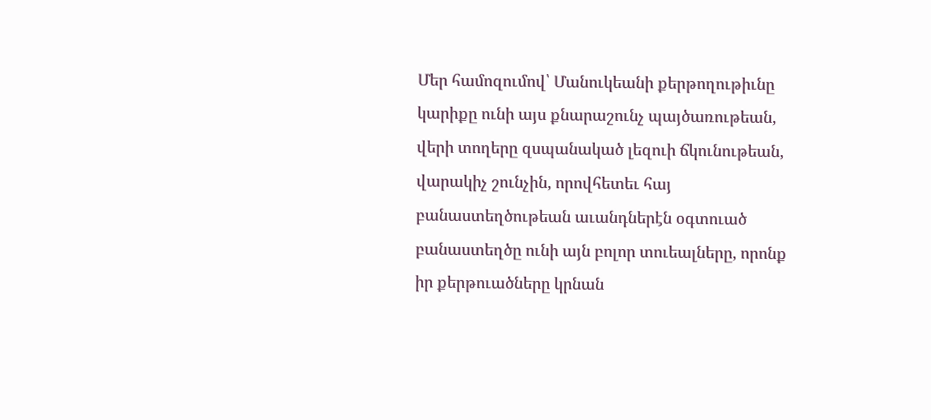Մեր համոզումով՝ Մանուկեանի քերթողութիւնը կարիքը ունի այս քնարաշունչ պայծառութեան, վերի տողերը զսպանակած լեզուի ճկունութեան, վարակիչ շունչին, որովհետեւ հայ բանաստեղծութեան աւանդներէն օգտուած բանաստեղծը ունի այն բոլոր տուեալները, որոնք իր քերթուածները կրնան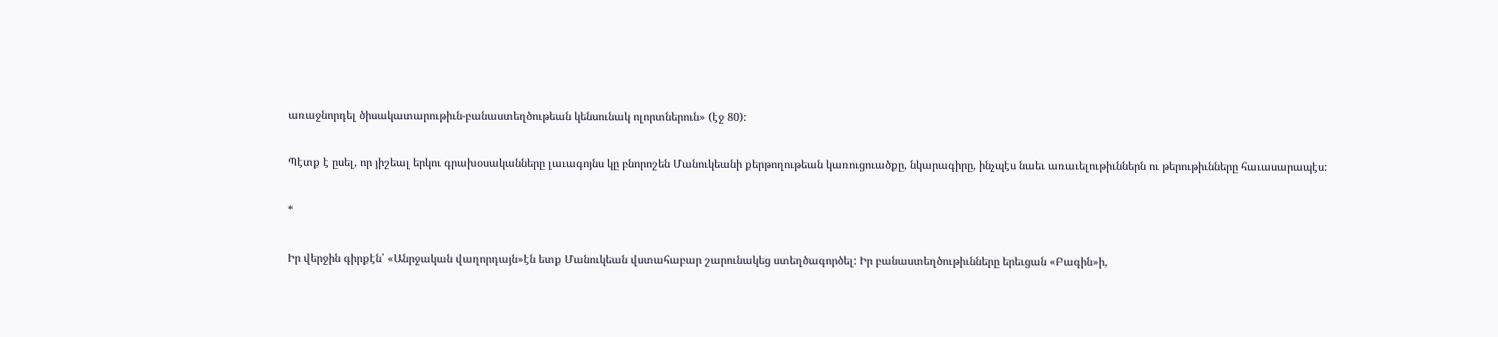առաջնորդել ծիսակատարութիւն-բանաստեղծութեան կենսունակ ոլորտներուն» (էջ 80):

Պէտք է ըսել, որ յիշեալ երկու գրախօսականները լաւագոյնս կը բնորոշեն Մանուկեանի քերթողութեան կառուցուածքը, նկարագիրը, ինչպէս նաեւ առաւելութիւններն ու թերութիւնները հաւասարապէս:

*

Իր վերջին գիրքէն՝ «Անրջական վաղորդայն»էն ետք Մանուկեան վստահաբար շարունակեց ստեղծագործել: Իր բանաստեղծութիւնները երեւցան «Բագին»ի,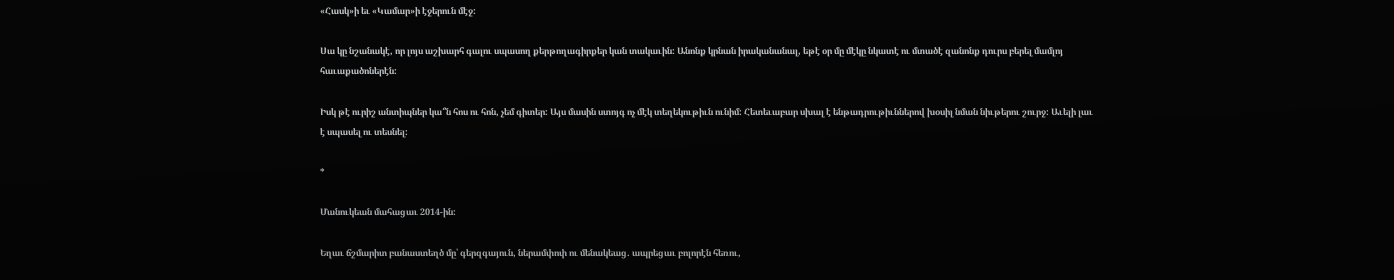«Հասկ»ի եւ «Կամար»ի էջերուն մէջ:

Սա կը նշանակէ, որ լոյս աշխարհ գալու սպասող քերթողագիրքեր կան տակաւին: Անոնք կրնան իրականանալ, եթէ օր մը մէկը նկատէ ու մտածէ զանոնք դուրս բերել մամլոյ հաւաքածոներէն:

Իսկ թէ ուրիշ անտիպներ կա՞ն հոս ու հոն, չեմ գիտեր: Այս մասին ստոյգ ոչ մէկ տեղեկութիւն ունիմ: Հետեւաբար սխալ է ենթադրութիւններով խօսիլ նման նիւթերու շուրջ: Աւելի լաւ է սպասել ու տեսնել:

*

Մանուկեան մահացաւ 2014-ին:

Եղաւ ճշմարիտ բանաստեղծ մը՝ գերզգայուն, ներամփոփ ու մենակեաց. ապրեցաւ բոլորէն հեռու,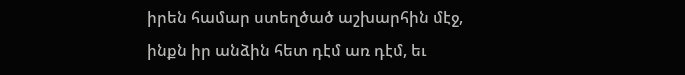իրեն համար ստեղծած աշխարհին մէջ, ինքն իր անձին հետ դէմ առ դէմ, եւ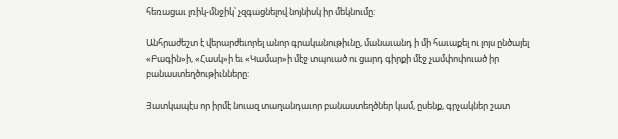հեռացաւ լռիկ-մնջիկ՝ չզգացնելով նոյնիսկ իր մեկնումը:

Անհրաժեշտ է վերարժեւորել անոր գրականութիւնը, մանաւանդ ի մի հաւաքել ու լոյս ընծայել «Բագին»ի, «Հասկ»ի եւ «Կամար»ի մէջ տպուած ու ցարդ գիրքի մէջ չամփոփուած իր բանաստեղծութիւնները:

Յատկապէս որ իրմէ նուազ տաղանդաւոր բանաստեղծներ կամ, ըսենք, գրչակներ շատ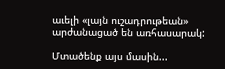աւելի «լայն ուշադրութեան» արժանացած են առհասարակ:

Մտածենք այս մասին...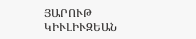ՅԱՐՈՒԹ ԿԻՒԼԻՒԶԵԱՆ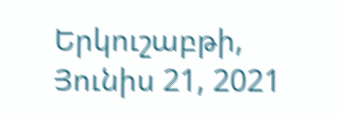Երկուշաբթի, Յունիս 21, 2021